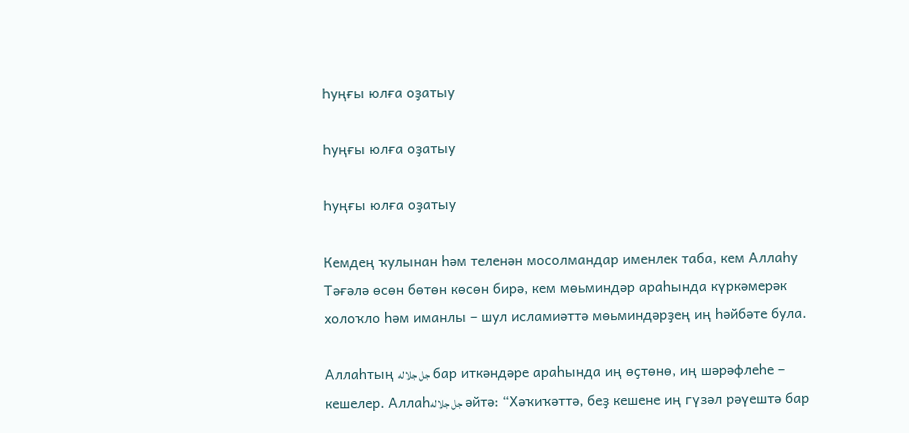Һуңғы юлға оҙатыу

Һуңғы юлға оҙатыу

Һуңғы юлға оҙатыу

Кемдең ҡулынан һәм теленән мосолмандар именлек таба, кем Аллаһу Тәғәлә өсөн бөтөн көсөн бирә, кем мөьминдәр араһында күркәмерәк холоҡло һәм иманлы – шул исламиәттә мөьминдәрҙең иң һәйбәте була.

Аллаһтың جل جلاله бар иткәндәре араһында иң өҫтөнө, иң шәрәфлеһе – кешелер. Аллаһجل جلاله әйтә: “Хәҡиҡәттә, беҙ кешене иң гүзәл рәүештә бар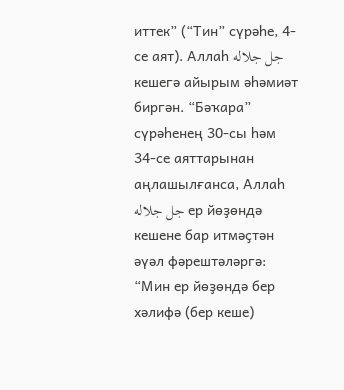иттек” (“Тин” сүрәһе, 4-се аят). Аллаһ جل جلاله кешегә айырым әһәмиәт биргән. “Бәҡара” сүрәһенең 30-сы һәм 34-се аяттарынан аңлашылғанса, Аллаһ جل جلاله ер йөҙөндә кешене бар итмәҫтән әүәл фәрештәләргә: “Мин ер йөҙөндә бер хәлифә (бер кеше)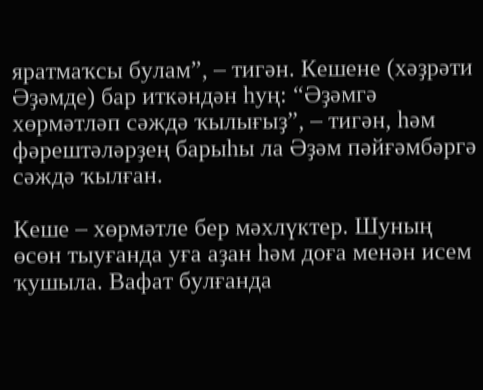яратмаҡсы булам”, – тигән. Кешене (хәҙрәти Әҙәмде) бар иткәндән һуң: “Әҙәмгә хөрмәтләп сәждә ҡылығыҙ”, – тигән, һәм фәрештәләрҙең барыһы ла Әҙәм пәйғәмбәргә сәждә ҡылған.

Кеше – хөрмәтле бер мәхлүктер. Шуның өсөн тыуғанда уға аҙан һәм доға менән исем ҡушыла. Вафат булғанда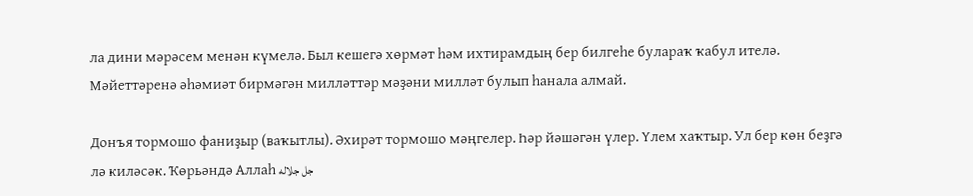ла дини мәрәсем менән күмелә. Был кешегә хөрмәт һәм ихтирамдың бер билгеһе булараҡ ҡабул ителә. Мәйеттәренә әһәмиәт бирмәгән милләттәр мәҙәни милләт булып һанала алмай.

Донъя тормошо фаниҙыр (ваҡытлы). Әхирәт тормошо мәңгелер. Һәр йәшәгән үлер. Үлем хаҡтыр. Ул бер көн беҙгә лә киләсәк. Ҡөрьәндә Аллаһ جل جلاله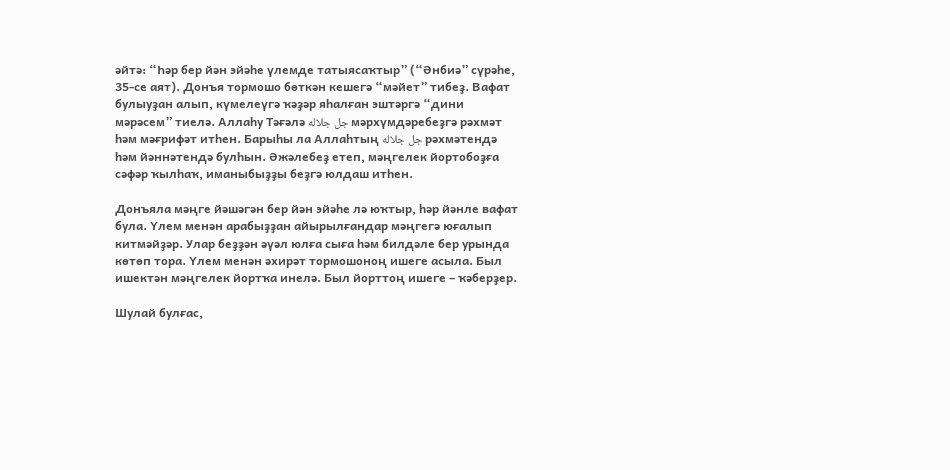әйтә: “Һәр бер йән эйәһе үлемде татыясаҡтыр” (“Әнбиә” сүрәһе, 35-се аят). Донъя тормошо бөткән кешегә “мәйет” тибеҙ. Вафат булыуҙан алып, күмелеүгә ҡәҙәр яһалған эштәргә “дини мәрәсем” тиелә. Аллаһу Тәғәлә جل جلاله мәрхүмдәребеҙгә рәхмәт һәм мәғрифәт итһен. Барыһы ла Аллаһтың جل جلاله рәхмәтендә һәм йәннәтендә булһын. Әжәлебеҙ етеп, мәңгелек йортобоҙға сәфәр ҡылһаҡ, иманыбыҙҙы беҙгә юлдаш итһен.

Донъяла мәңге йәшәгән бер йән эйәһе лә юҡтыр, һәр йәнле вафат була. Үлем менән арабыҙҙан айырылғандар мәңгегә юғалып китмәйҙәр. Улар беҙҙән әүәл юлға сыға һәм билдәле бер урында көтөп тора. Үлем менән әхирәт тормошоноң ишеге асыла. Был ишектән мәңгелек йортҡа инелә. Был йорттоң ишеге – ҡәберҙер.

Шулай булғас,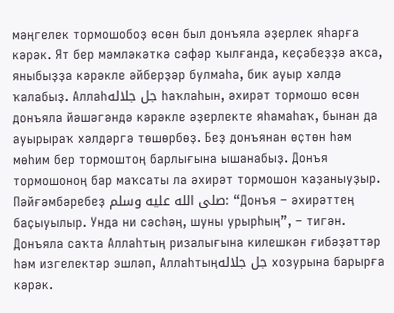мәңгелек тормошобоҙ өсөн был донъяла әҙерлек яһарға кәрәк. Ят бер мәмләкәткә сәфәр ҡылғанда, кеҫәбеҙҙә аҡса, яныбыҙҙа кәрәкле әйберҙәр булмаһа, бик ауыр хәлдә ҡалабыҙ. Аллаһجل جلاله һаҡлаһын, әхирәт тормошо өсөн донъяла йәшәгәндә кәрәкле әҙерлекте яһамаһаҡ, бынан да ауырыраҡ хәлдәргә төшөрбөҙ. Беҙ донъянан өҫтөн һәм мөһим бер тормоштоң барлығына ышанабыҙ. Донъя тормошоноң бар маҡсаты ла әхирәт тормошон ҡаҙаныуҙыр. Пәйғәмбәребеҙ صلى الله عليه وسلم: “Донъя – әхирәттең баҫыуылыр. Унда ни сәсһәң, шуны урырһың”, – тигән. Донъяла саҡта Аллаһтың ризалығына килешкән ғибәҙәттәр һәм изгелектәр эшләп, Аллаһтыңجل جلاله хозурына барырға кәрәк.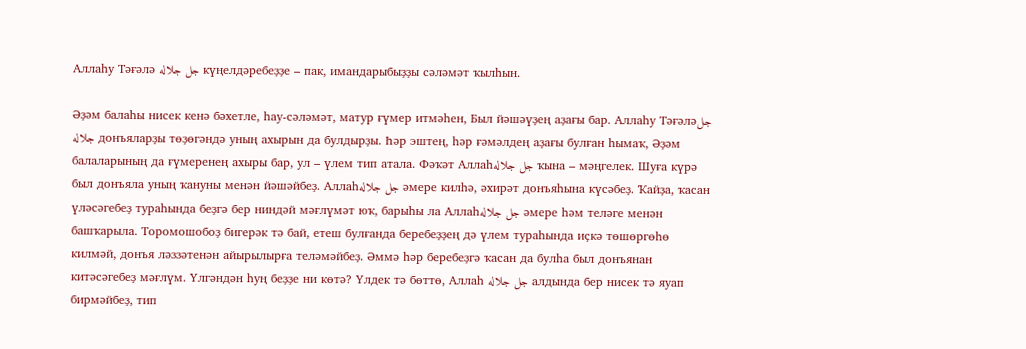Аллаһу Тәғәлә جل جلاله күңелдәребеҙҙе – пак, имандарыбыҙҙы сәләмәт ҡылһын.

Әҙәм балаһы нисек кенә бәхетле, һау-сәләмәт, матур ғүмер итмәһен, Был йәшәүҙең аҙағы бар. Аллаһу Тәғәләجل جلاله донъяларҙы төҙөгәндә уның ахырын да булдырҙы. Һәр эштең, һәр ғәмәлдең аҙағы булған һымаҡ, Әҙәм балаларының да ғүмеренең ахыры бар, ул – үлем тип атала. Фәҡәт Аллаһجل جلاله ҡына – мәңгелек. Шуға күрә был донъяла уның ҡануны менән йәшәйбеҙ. Аллаһجل جلاله әмере килһә, әхирәт донъяһына күсәбеҙ. Ҡайҙа, ҡасан үләсәгебеҙ тураһында беҙгә бер ниндәй мәғлүмәт юҡ, барыһы ла Аллаһجل جلاله әмере һәм теләге менән башҡарыла. Торомошобоҙ бигерәк тә бай, етеш булғанда беребеҙҙең дә үлем тураһында иҫкә төшөргөһө килмәй, донъя ләззәтенән айырылырға теләмәйбеҙ. Әммә һәр беребеҙгә ҡасан да булһа был донъянан китәсәгебеҙ мәғлүм. Үлгәндән һуң беҙҙе ни көтә? Үлдек тә бөттө, Аллаһ جل جلاله алдында бер нисек тә яуап бирмәйбеҙ, тип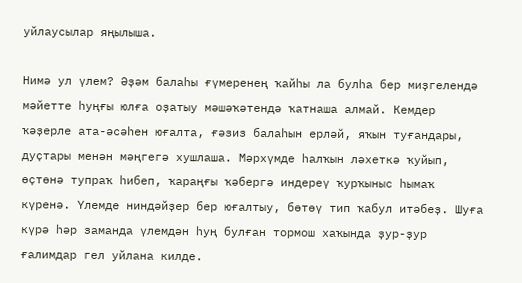уйлаусылар яңылыша.

Нимә ул үлем? Әҙәм балаһы ғүмеренең ҡайһы ла булһа бер миҙгелендә мәйетте һуңғы юлға оҙатыу мәшәҡәтендә ҡатнаша алмай. Кемдер ҡәҙерле ата-әсәһен юғалта, ғәзиз балаһын ерләй, яҡын туғандары, дуҫтары менән мәңгегә хушлаша. Мәрхүмде һалҡын ләхеткә ҡуйып, өҫтөнә тупраҡ һибеп, ҡараңғы ҡәбергә индереү ҡурҡыныс һымаҡ күренә. Үлемде ниндәйҙер бер юғалтыу, бөтөү тип ҡабул итәбеҙ. Шуға күрә һәр заманда үлемдән һуң булған тормош хаҡында ҙур-ҙур ғалимдар гел уйлана килде.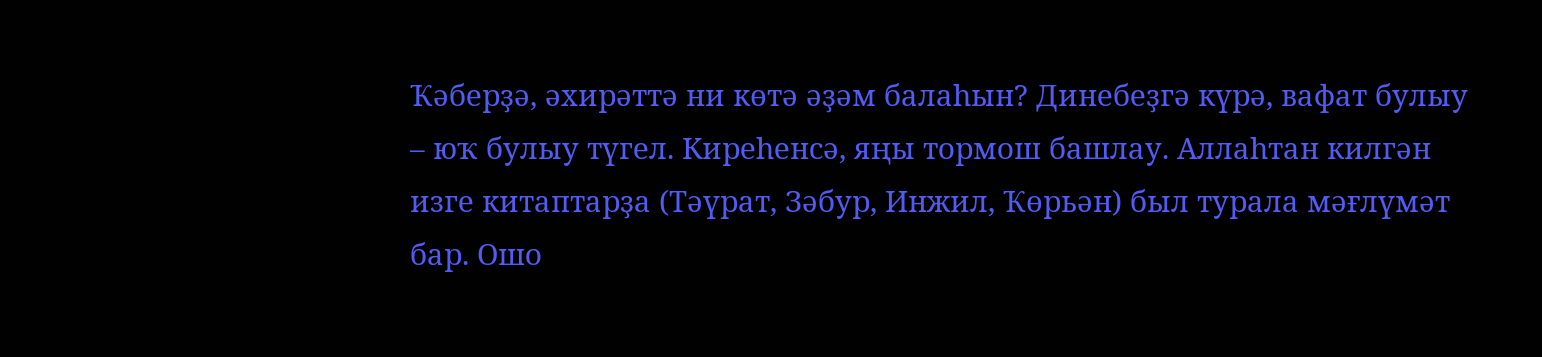Ҡәберҙә, әхирәттә ни көтә әҙәм балаһын? Динебеҙгә күрә, вафат булыу – юҡ булыу түгел. Киреһенсә, яңы тормош башлау. Аллаһтан килгән изге китаптарҙа (Тәүрат, Зәбур, Инжил, Ҡөрьән) был турала мәғлүмәт бар. Ошо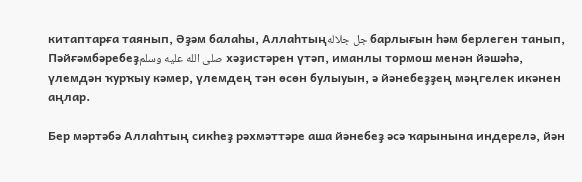китаптарға таянып, Әҙәм балаһы, Аллаһтыңجل جلاله барлығын һәм берлеген танып, Пәйғәмбәребеҙصلى الله عليه وسلم хәҙистәрен үтәп, иманлы тормош менән йәшәһә, үлемдән ҡурҡыу кәмер, үлемдең тән өсөн булыуын, ә йәнебеҙҙең мәңгелек икәнен аңлар.

Бер мәртәбә Аллаһтың сикһеҙ рәхмәттәре аша йәнебеҙ әсә ҡарынына индерелә, йән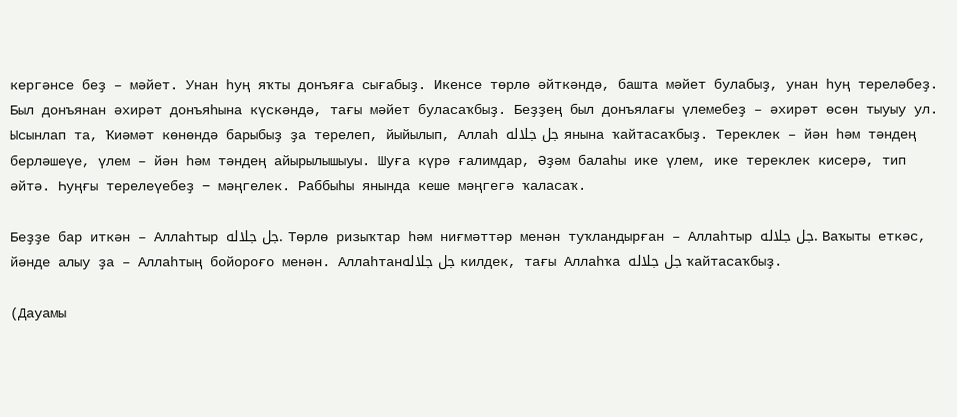кергәнсе беҙ – мәйет. Унан һуң яҡты донъяға сығабыҙ. Икенсе төрлө әйткәндә, башта мәйет булабыҙ, унан һуң тереләбеҙ. Был донъянан әхирәт донъяһына күскәндә, тағы мәйет буласаҡбыҙ. Беҙҙең был донъялағы үлемебеҙ – әхирәт өсөн тыуыу ул. Ысынлап та, Ҡиәмәт көнөндә барыбыҙ ҙа терелеп, йыйылып, Аллаһ جل جلاله янына ҡайтасаҡбыҙ. Тереклек – йән һәм тәндең берләшеүе, үлем – йән һәм тәндең айырылышыуы. Шуға күрә ғалимдар, Әҙәм балаһы ике үлем, ике тереклек кисерә, тип әйтә. Һуңғы терелеүебеҙ − мәңгелек. Раббыһы янында кеше мәңгегә ҡаласаҡ.

Беҙҙе бар иткән – Аллаһтыр جل جلاله. Төрлө ризыҡтар һәм ниғмәттәр менән туҡландырған – Аллаһтыр جل جلاله. Ваҡыты еткәс, йәнде алыу ҙа – Аллаһтың бойороғо менән. Аллаһтанجل جلاله килдек, тағы Аллаһҡа جل جلاله ҡайтасаҡбыҙ.

(Дауамы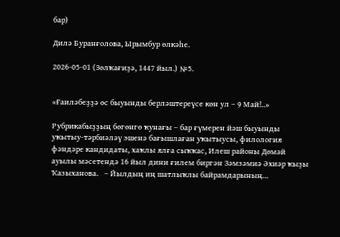бар)

Дилә Буранғолова, Ырымбур өлкәһе.

2026-05-01 (Зөлҡағиҙә, 1447 йыл.) №5.


«Ғаиләбеҙҙә өс быуынды берләштереүсе көн ул – 9 Май!..»

Рубрикабыҙҙың бөгөнгө ҡунағы – бар ғүмерен йәш быуынды уҡытыу-тәрбиәләү эшенә бағышлаған уҡытыусы, филология фәндәре кандидаты, хаҡлы ялға сыҡҡас, Илеш районы Дөмәй ауылы мәсетендә 16 йыл дини ғилем биргән Зәмзәмиә Әхиәр ҡыҙы Ҡазыханова.   – Йылдың иң шатлыҡлы байрамдарының...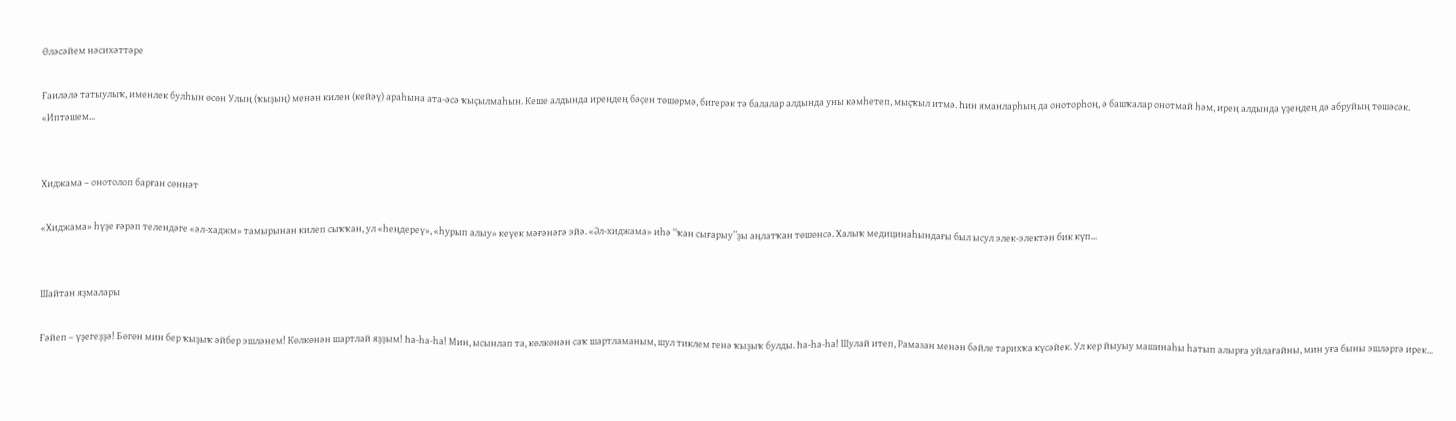Өләсәйем нәсихәттәре

Ғаиләлә татыулыҡ, именлек булһын өсөн Улың (ҡыҙың) менән килен (кейәү) араһына ата-әсә ҡыҫылмаһын. Кеше алдында иреңдең бәҫен төшөрмә, бигерәк тә балалар алдында уны кәмһетеп, мыҫҡыл итмә. Һин яманларһың да оноторһоң, ә башҡалар онотмай һәм, ирең алдында үҙеңдең дә абруйың төшәсәк. «Иптәшем...


Хиджама – онотолоп барған сөннәт

«Хиджама» һүҙе ғәрәп телендәге «әл-хаджм» тамырынан килеп сыҡҡан, ул «һеңдереү», «һурып алыу» кеүек мәғәнәгә эйә. «Әл-хиджама» иһә “ҡан сығарыу”ҙы аңлатҡан төшөнсә. Халыҡ медицинаһындағы был ысул элек-электән бик күп...


Шайтан яҙмалары

Ғәйеп – үҙегеҙҙә! Бөгөн мин бер ҡыҙыҡ әйбер эшләнем! Көлкөнән шартлай яҙҙым! Һа-һа-һа! Мин, ысынлап та, көлкөнән саҡ шартламаным, шул тиклем генә ҡыҙыҡ булды. Һа-һа-һа! Шулай итеп, Рамазан менән бәйле тарихҡа күсәйек. Ул кер йыуыу машинаһы һатып алырға уйлағайны, мин уға быны эшләргә ирек...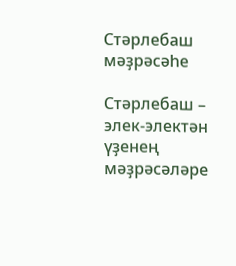Стәрлебаш мәҙрәсәһе

Стәрлебаш – элек-электән үҙенең мәҙрәсәләре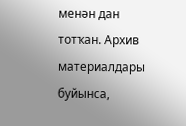менән дан тотҡан. Архив материалдары буйынса,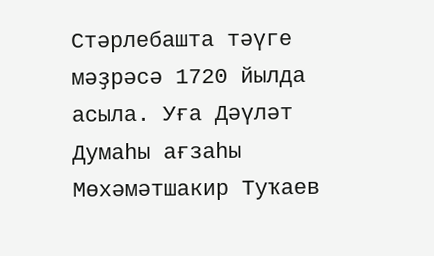Стәрлебашта тәүге мәҙрәсә 1720 йылда асыла. Уға Дәүләт Думаһы ағзаһы Мөхәмәтшакир Туҡаев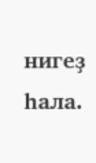нигеҙ һала.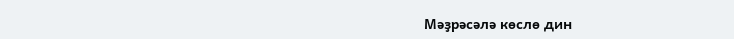Мәҙрәсәлә көслө дин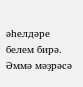әһелдәре белем бирә. Әммә мәҙрәсә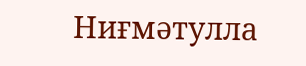Ниғмәтулла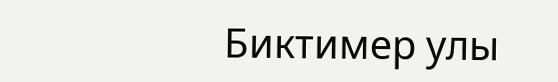Биктимер улы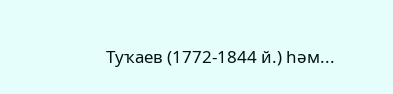Туҡаев (1772-1844 й.) һәм...